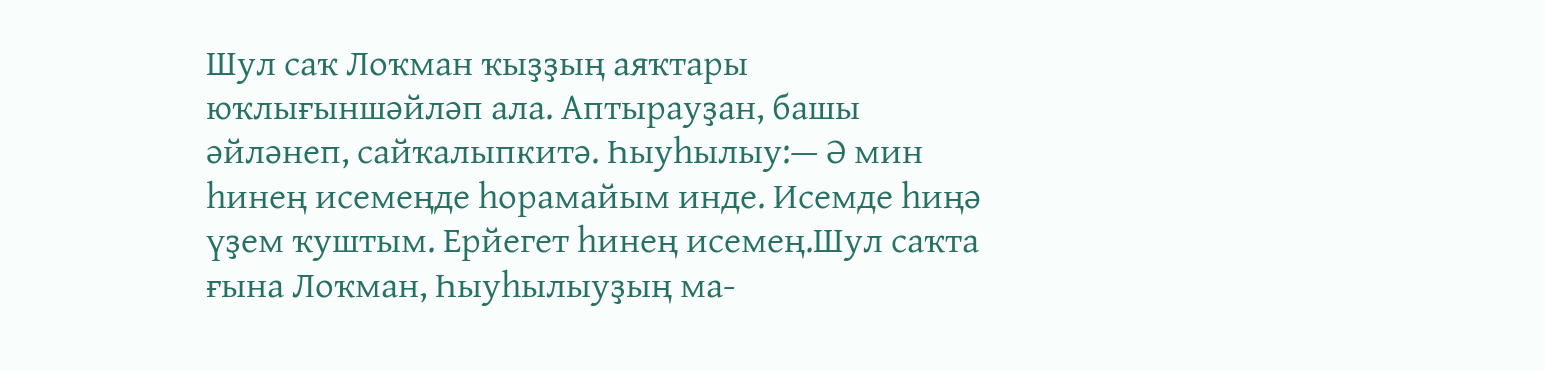Шул саҡ Лоҡман ҡыҙҙың аяҡтары юҡлығыншәйләп ала. Аптырауҙан, башы әйләнеп, сайҡалыпкитә. Һыуһылыу:— Ә мин һинең исемеңде һорамайым инде. Исемде һиңә үҙем ҡуштым. Ерйегет һинең исемең.Шул саҡта ғына Лоҡман, Һыуһылыуҙың ма-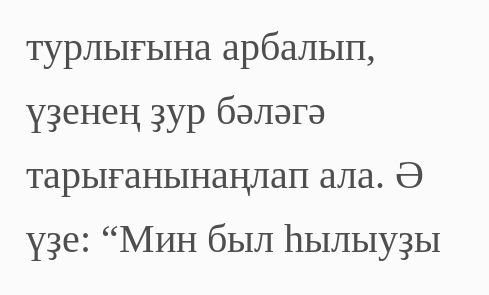турлығына арбалып, үҙенең ҙур бәләгә тарығанынаңлап ала. Ә үҙе: “Мин был һылыуҙы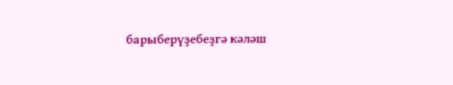барыберүҙебеҙгә кәләш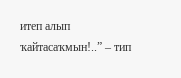итеп алып ҡайтасаҡмын!..” – тип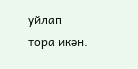уйлап тора икән.